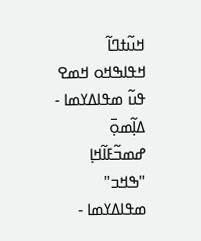ߞߎ߬ߙߣߊ߬ ߞߟߊߒߞߋ ߞߘߐ ߟߎ߬ ߘߟߊߡߌߘߊ - ߡߊ߲߬ߘߋ߲߫ ߝߘߏ߬ߓߊ߬ߞߊ߲ "ߒߞߏ" ߘߟߊߡߌߘߊ -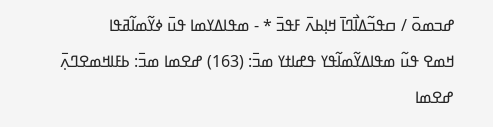ߝߏߘߋ߫ / ߛߟߏ߬ߡߊ߯ߣߊ߫ ߞߊ߲ߕߍ߫ ߓߟߏ߫ * - ߘߟߊߡߌߘߊ ߟߎ߫ ߦߌ߬ߘߊ߬ߥߟߊ
ߞߘߐ ߟߎ߬ ߘߟߊߡߌ߬ߘߊ߬ߟߌ ߟߝߊߙߌ ߘߏ߫: (163) ߝߐߘߊ ߘߏ߫: ߕߓߊߞߘߐߣߍ߲߫ ߝߐߘߊ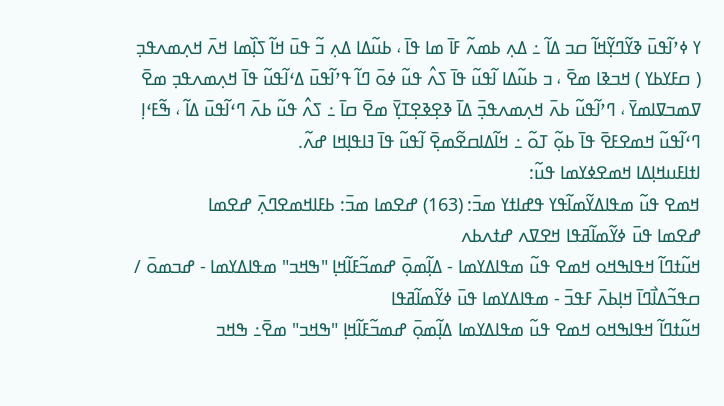ߌ ߦߴߊ߬ߟߎ߫ ߢߌ߬ߣߌ߲߬ߞߊ߬ ߛߏ ߡߊ߬ ߸ ߡߍ߲ ߕߘߍ߬ ߓߊ߫ ߘߊ ߟߊ߫ ، ߕߎ߬ߡߊ ߡߍ߲ ߏ߬ ߟߎ߫ ߞߊ߬ ߖߊ߲߰ߘߊ ߞߍ߫ ߞߍ߲ߘߍߟߏ߲ ( ߛߓߌߕߌ ) ߞߏߢߊ ߘߐ߫ ، ߏ ߕߎ߬ߡߊ ߊ߬ߟߎ߬ ߟߊ߫ ߖߍ߮ ߟߎ߬ ߦߋ߫ ߣߊ߬ ߟߴߊ߬ߟߎ߫ ߡߵߊ߬ߟߎ߬ ߟߊ߫ ߞߍ߲ߘߍߟߏ߲ ߘߐ߫ ߜߘߏߜߊߘߌ߫ ، ߣߴߊ߬ߟߎ߬ ߕߍ߫ ߞߍ߲ߘߍߟߏ߲߫ ߡߊ߫ ߢߐ߲ߢߐ߲ߠߌ߲߫ ߘߐ߫ ߛߊ߫ ߸ ߖߍ߮ ߟߎ߬ ߕߍ߫ ߣߵߊ߬ߟߎ߫ ߡߊ߬ ، ߒ߬ߓߵߊ߲ ߣߵߊ߬ߟߎ߬ ߞߘߐߓߐ߫ ߟߊ߫ ߕߋ߲߬ ߠߋ߬ ߸ ߞߊ߬ߡߊߛߐ߬ߘߐ߲߫ ߊ߬ߟߎ߬ ߟߊ߫ ߔߊߟߊ߲ߞߊ ߝߍ߬.
ߊߙߊߓߎߞߊ߲ߡߊ ߞߘߐߦߌߘߊ ߟߎ߬:
ߞߘߐ ߟߎ߬ ߘߟߊߡߌ߬ߘߊ߬ߟߌ ߟߝߊߙߌ ߘߏ߫: (163) ߝߐߘߊ ߘߏ߫: ߕߓߊߞߘߐߣߍ߲߫ ߝߐߘߊ
ߝߐߘߊ ߟߎ߫ ߦߌ߬ߘߊ߬ߥߟߊ ߞߐߜߍ ߝߙߍߕߍ
ߞߎ߬ߙߣߊ߬ ߞߟߊߒߞߋ ߞߘߐ ߟߎ߬ ߘߟߊߡߌߘߊ - ߡߊ߲߬ߘߋ߲߫ ߝߘߏ߬ߓߊ߬ߞߊ߲ "ߒߞߏ" ߘߟߊߡߌߘߊ - ߝߏߘߋ߫ / ߛߟߏ߬ߡߊ߯ߣߊ߫ ߞߊ߲ߕߍ߫ ߓߟߏ߫ - ߘߟߊߡߌߘߊ ߟߎ߫ ߦߌ߬ߘߊ߬ߥߟߊ
ߞߎ߬ߙߣߊ߬ ߞߟߊߒߞߋ ߞߘߐ ߟߎ߬ ߘߟߊߡߌߘߊ ߡߊ߲߬ߘߋ߲߫ ߝߘߏ߬ߓߊ߬ߞߊ߲ "ߒߞߏ" ߘߐ߫߸ ߒߞߏ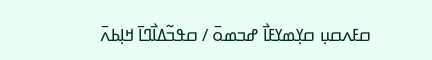ߛߓߍߛߎ߲ ߛߌ߲ߘߌߓߊ߯ ߝߏߘߋ߫ / ߛߟߏ߬ߡߊ߯ߣߊ߫ ߞߊ߲ߕߍ߫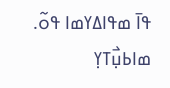ߟߊ߫ ߘߟߊߡߌߘߊ ߟߋ߬.
ߘߊߕߎ߲߯ߠߌ߲